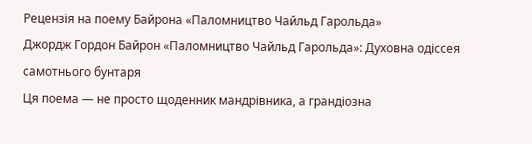Рецензія на поему Байрона «Паломництво Чайльд Гарольда»
Джордж Гордон Байрон «Паломництво Чайльд Гарольда»: Духовна одіссея самотнього бунтаря
Ця поема — не просто щоденник мандрівника, а грандіозна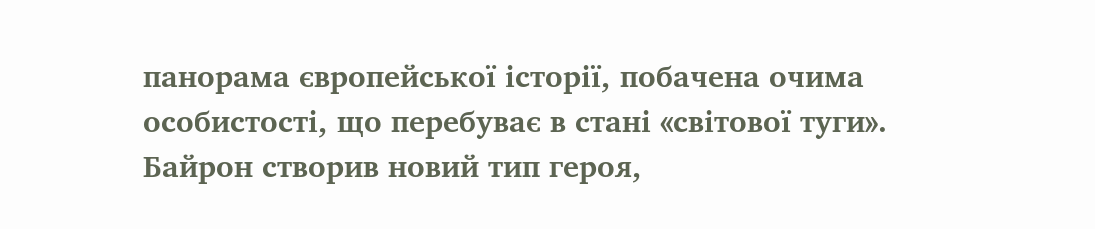панорама європейської історії, побачена очима особистості, що перебуває в стані «світової туги». Байрон створив новий тип героя,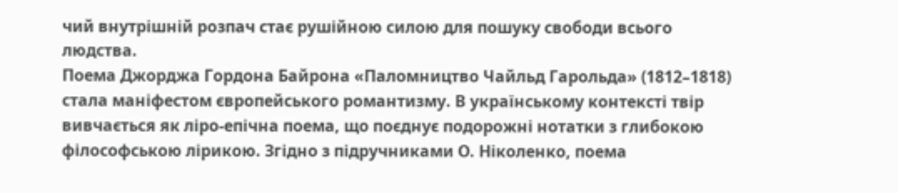чий внутрішній розпач стає рушійною силою для пошуку свободи всього людства.
Поема Джорджа Гордона Байрона «Паломництво Чайльд Гарольда» (1812–1818) стала маніфестом європейського романтизму. В українському контексті твір вивчається як ліро-епічна поема, що поєднує подорожні нотатки з глибокою філософською лірикою. Згідно з підручниками О. Ніколенко, поема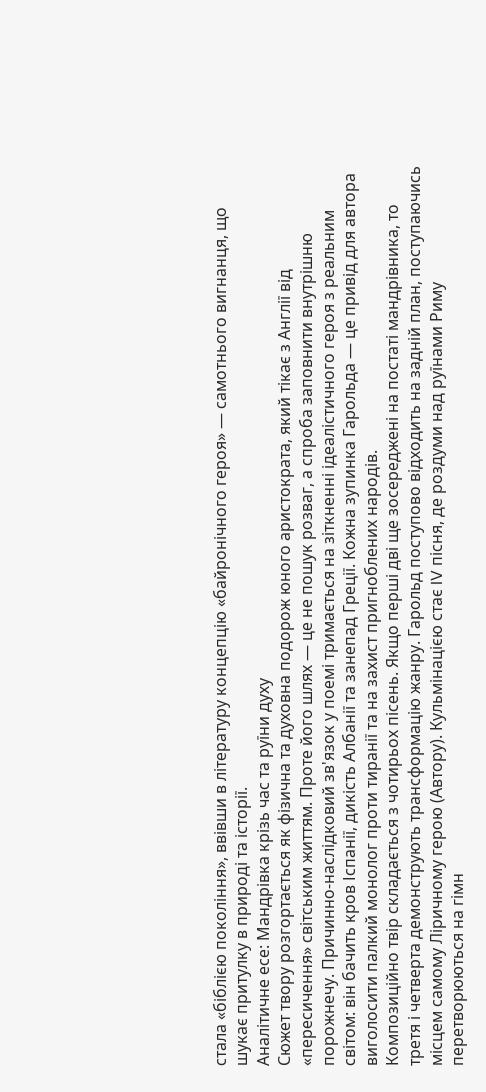стала «біблією покоління», ввівши в літературу концепцію «байронічного героя» — самотнього вигнанця, що шукає притулку в природі та історії.
Аналітичне есе: Мандрівка крізь час та руїни духу
Сюжет твору розгортається як фізична та духовна подорож юного аристократа, який тікає з Англії від «пересичення» світським життям. Проте його шлях — це не пошук розваг, а спроба заповнити внутрішню порожнечу. Причинно-наслідковий зв'язок у поемі тримається на зіткненні ідеалістичного героя з реальним світом: він бачить кров Іспанії, дикість Албанії та занепад Греції. Кожна зупинка Гарольда — це привід для автора виголосити палкий монолог проти тиранії та на захист пригноблених народів.
Композиційно твір складається з чотирьох пісень. Якщо перші дві ще зосереджені на постаті мандрівника, то третя і четверта демонструють трансформацію жанру. Гарольд поступово відходить на задній план, поступаючись місцем самому Ліричному герою (Автору). Кульмінацією стає IV пісня, де роздуми над руїнами Риму перетворюються на гімн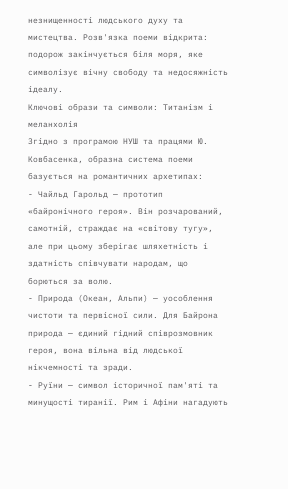незнищенності людського духу та мистецтва. Розв'язка поеми відкрита: подорож закінчується біля моря, яке символізує вічну свободу та недосяжність ідеалу.
Ключові образи та символи: Титанізм і меланхолія
Згідно з програмою НУШ та працями Ю. Ковбасенка, образна система поеми базується на романтичних архетипах:
- Чайльд Гарольд — прототип «байронічного героя». Він розчарований, самотній, страждає на «світову тугу», але при цьому зберігає шляхетність і здатність співчувати народам, що борються за волю.
- Природа (Океан, Альпи) — уособлення чистоти та первісної сили. Для Байрона природа — єдиний гідний співрозмовник героя, вона вільна від людської нікчемності та зради.
- Руїни — символ історичної пам'яті та минущості тиранії. Рим і Афіни нагадують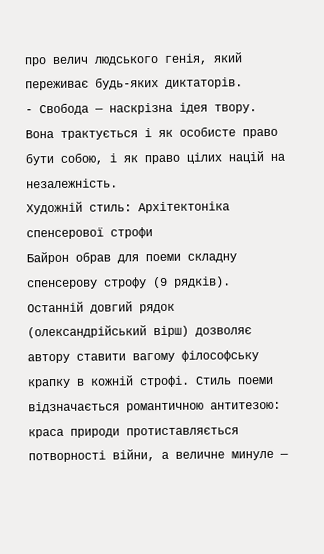про велич людського генія, який переживає будь-яких диктаторів.
- Свобода — наскрізна ідея твору. Вона трактується і як особисте право бути собою, і як право цілих націй на незалежність.
Художній стиль: Архітектоніка спенсерової строфи
Байрон обрав для поеми складну спенсерову строфу (9 рядків). Останній довгий рядок (олександрійський вірш) дозволяє автору ставити вагому філософську крапку в кожній строфі. Стиль поеми відзначається романтичною антитезою: краса природи протиставляється потворності війни, а величне минуле —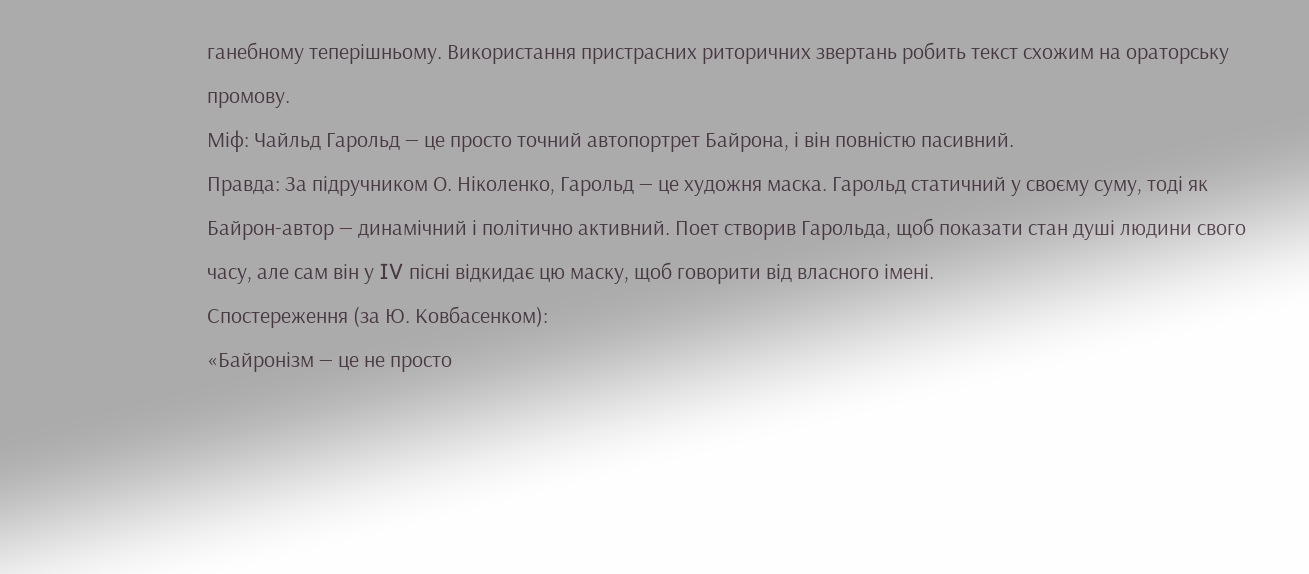ганебному теперішньому. Використання пристрасних риторичних звертань робить текст схожим на ораторську промову.
Міф: Чайльд Гарольд — це просто точний автопортрет Байрона, і він повністю пасивний.
Правда: За підручником О. Ніколенко, Гарольд — це художня маска. Гарольд статичний у своєму суму, тоді як Байрон-автор — динамічний і політично активний. Поет створив Гарольда, щоб показати стан душі людини свого часу, але сам він у IV пісні відкидає цю маску, щоб говорити від власного імені.
Спостереження (за Ю. Ковбасенком):
«Байронізм — це не просто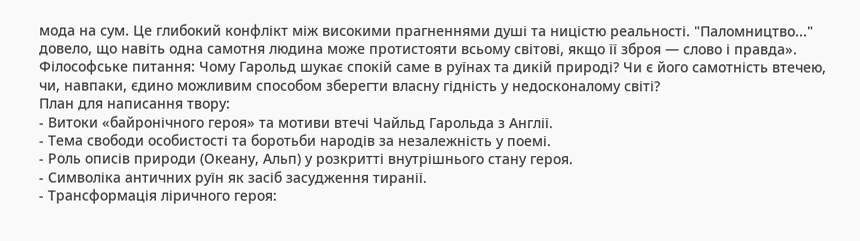мода на сум. Це глибокий конфлікт між високими прагненнями душі та ницістю реальності. "Паломництво..." довело, що навіть одна самотня людина може протистояти всьому світові, якщо її зброя — слово і правда».
Філософське питання: Чому Гарольд шукає спокій саме в руїнах та дикій природі? Чи є його самотність втечею, чи, навпаки, єдино можливим способом зберегти власну гідність у недосконалому світі?
План для написання твору:
- Витоки «байронічного героя» та мотиви втечі Чайльд Гарольда з Англії.
- Тема свободи особистості та боротьби народів за незалежність у поемі.
- Роль описів природи (Океану, Альп) у розкритті внутрішнього стану героя.
- Символіка античних руїн як засіб засудження тиранії.
- Трансформація ліричного героя: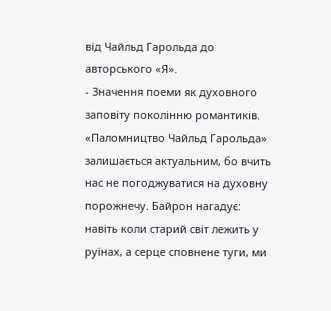від Чайльд Гарольда до авторського «Я».
- Значення поеми як духовного заповіту поколінню романтиків.
«Паломництво Чайльд Гарольда» залишається актуальним, бо вчить нас не погоджуватися на духовну порожнечу. Байрон нагадує: навіть коли старий світ лежить у руїнах, а серце сповнене туги, ми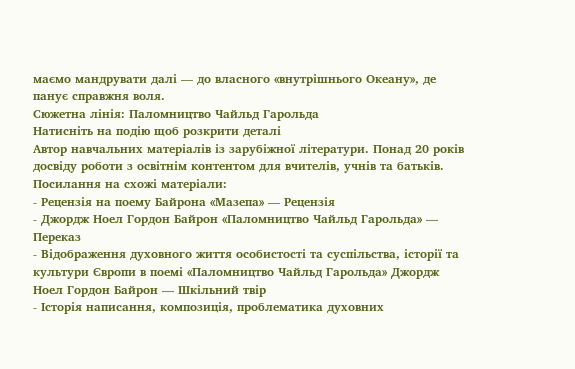маємо мандрувати далі — до власного «внутрішнього Океану», де панує справжня воля.
Сюжетна лінія: Паломництво Чайльд Гарольда
Натисніть на подію щоб розкрити деталі
Автор навчальних матеріалів із зарубіжної літератури. Понад 20 років досвіду роботи з освітнім контентом для вчителів, учнів та батьків.
Посилання на схожі матеріали:
- Рецензія на поему Байрона «Мазепа» — Рецензія
- Джордж Ноел Гордон Байрон «Паломництво Чайльд Гарольда» — Переказ
- Відображення духовного життя особистості та суспільства, історії та культури Європи в поемі «Паломництво Чайльд Гарольда» Джордж Ноел Гордон Байрон — Шкільний твір
- Історія написання, композиція, проблематика духовних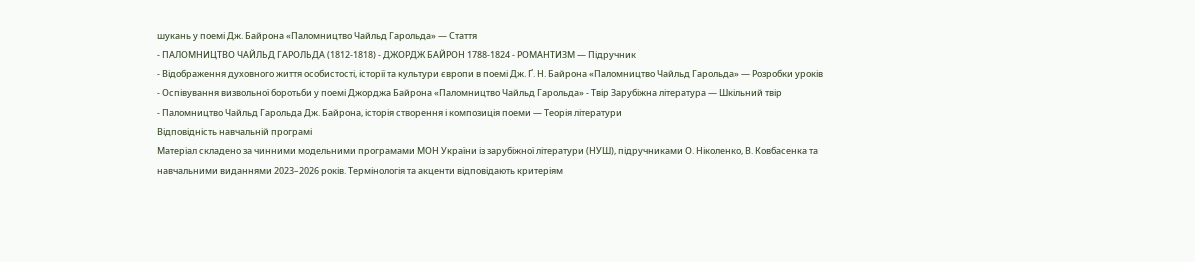шукань у поемі Дж. Байрона «Паломництво Чайльд Гарольда» — Стаття
- ПАЛОМНИЦТВО ЧАЙЛЬД ГАРОЛЬДА (1812-1818) - ДЖОРДЖ БАЙРОН 1788-1824 - РОМАНТИЗМ — Підручник
- Відображення духовного життя особистості, історії та культури європи в поемі Дж. Ґ. Н. Байрона «Паломництво Чайльд Гарольда» — Розробки уроків
- Оспівування визвольної боротьби у поемі Джорджа Байрона «Паломництво Чайльд Гарольда» - Твір Зарубіжна література — Шкільний твір
- Паломництво Чайльд Гарольда Дж. Байрона, історія створення і композиція поеми — Теорія літератури
Відповідність навчальній програмі
Матеріал складено за чинними модельними програмами МОН України із зарубіжної літератури (НУШ), підручниками О. Ніколенко, В. Ковбасенка та навчальними виданнями 2023–2026 років. Термінологія та акценти відповідають критеріям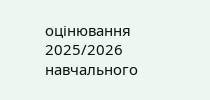оцінювання 2025/2026 навчального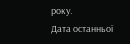року.
Дата останньої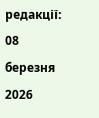редакції: 08 березня 2026